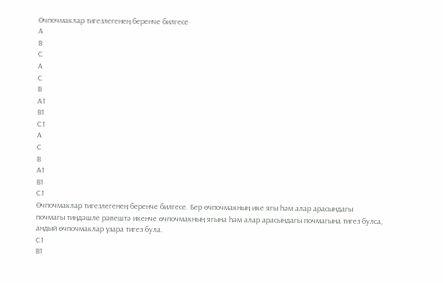Өчпочмаклар тигезлегенең беренче билгесе
А
В
С
А
С
В
А1
В1
С1
А
С
В
А1
В1
С1
Өчпочмаклар тигезлегенең беренче билгесе. Бер өчпочмакның ике ягы һәм алар арасындагы почмагы тиңдәшле рәвештә икенче өчпочмакның ягына һәм алар арасындагы почмагына тигез булса, андый өчпочмаклар үзара тигез була.
С1
В1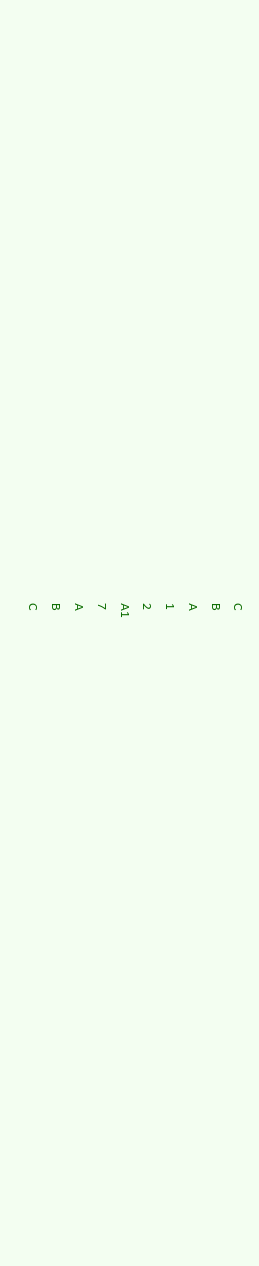С
В
А
1
2
А1
7
А
В
С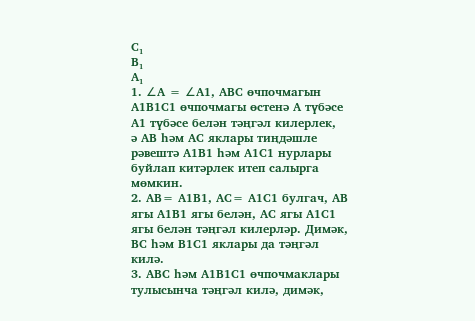С₁
В₁
А₁
1. ∠А = ∠А1, АВС өчпочмагын А1В1С1 өчпочмагы өстенә А түбәсе А1 түбәсе белән тәңгәл килерлек,
ә АВ һәм АС яклары тиңдәшле рәвештә А1В1 һәм А1С1 нурлары буйлап китәрлек итеп салырга мөмкин.
2. АВ= А1В1, АС= А1С1 булгач, АВ ягы А1В1 ягы белән, АС ягы А1С1 ягы белән тәңгәл килерләр. Димәк, ВС һәм В1С1 яклары да тәңгәл килә.
3. АВС һәм А1В1С1 өчпочмаклары тулысынча тәңгәл килә, димәк,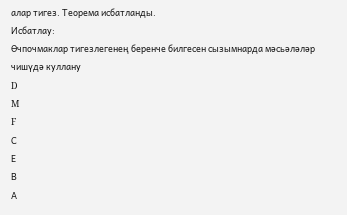алар тигез. Теорема исбатланды.
Исбатлау:
Өчпочмаклар тигезлегенең беренче билгесен сызымнарда мәсьәләләр чишүдә куллану
D
M
F
С
Е
В
А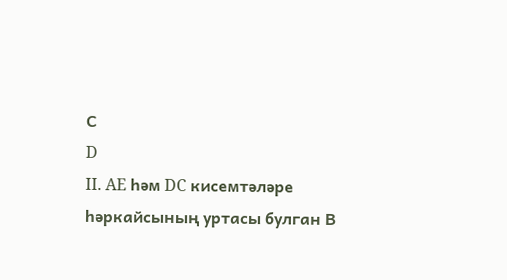С
D
II. AE һәм DC кисемтәләре һәркайсының уртасы булган В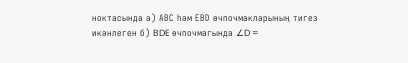ноктасында а) АВС һәм ЕВD өчпочмакларының тигез икәнлеген б) BDE өчпочмагында ∠D =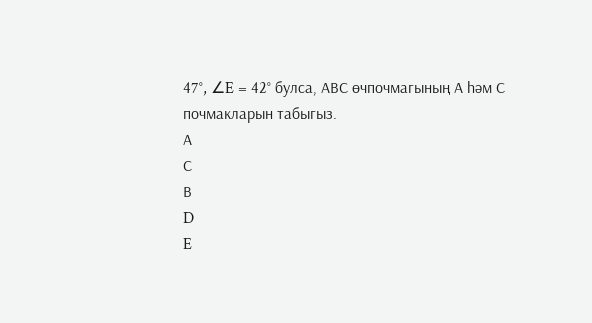47°, ∠E = 42° булса, АВС өчпочмагының А һәм С почмакларын табыгыз.
А
С
В
D
E